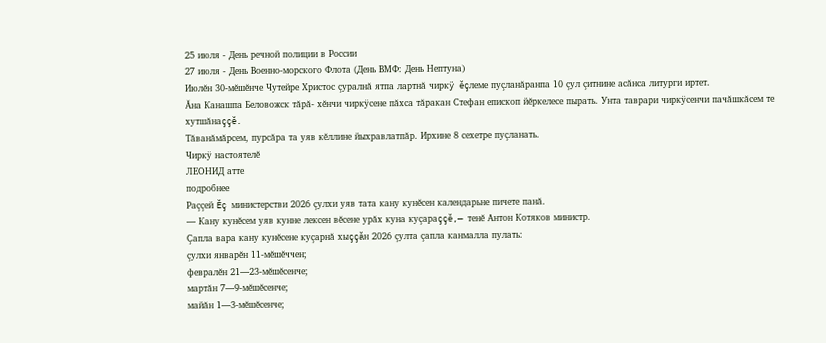25 июля - День речной полиции в России
27 июля - День Военно-морского Флота (День ВМФ: День Нептуна)
Июлĕн 30-мĕшĕнче Чутейре Христос çуралнă ятпа лартнă чиркÿ ĕçлеме пуçланăранпа 10 çул çитнине асăнса литурги иртет.
Ăна Канашпа Беловожск тăрă- хĕнчи чиркÿсене пăхса тăракан Стефан епископ йĕркелесе пырать. Унта таврари чиркÿсенчи пачăшкăсем те хутшăнаççĕ.
Тăванăмăрсем, пурсăра та уяв кĕллине йыхравлатпăр. Ирхине 8 сехетре пуçланать.
Чиркÿ настоятелĕ
ЛЕОНИД атте
подробнее
Раççей Ĕç министерстви 2026 çулхи уяв тата кану кунĕсен календарьне пичете панă.
— Кану кунĕсем уяв кунне лексен вĕсене урăх куна куçараççĕ,— тенĕ Антон Котяков министр.
Çапла вара кану кунĕсене куçарнă хыççăн 2026 çулта çапла канмалла пулать:
çулхи январĕн 11-мĕшĕччен;
февралĕн 21—23-мĕшĕсенче;
мартăн 7—9-мĕшĕсенче;
майăн 1—3-мĕшĕсенче;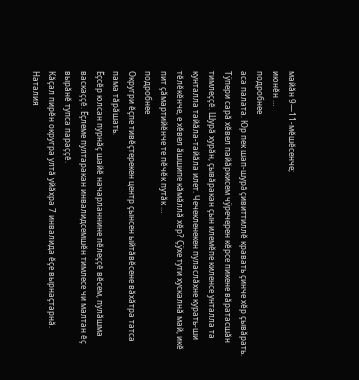майăн 9—11-мĕшĕсенче;
июнĕн …
подробнее
аса палата. Юр пек шап-шурă çивиттиллĕ кравать çинче хĕр çывăрать. Тÿпери сарă хĕвел пайăркисем чÿречерен кĕрсе пикене вăратасшăн тимлеççĕ. Шурă хурăн, çывăракан çын илемĕпе киленсе унталла та кунталла тайăла-тайăла илет. Чечекленекен пуласлăхне курать-ши тĕлĕкĕнче, е хĕвел ăшшипе кăмăллă хĕр? Çÿхе тути хускалнă май, икĕ пит çăмартийĕнче те пĕчĕк путăк …
подробнее
Округри ĕçпе тивĕçтерекен центр çынсен ыйтăвĕсене вăхăтра татса пама тăрăшать.
Ĕçсĕр юлсан пурнăç шайĕ начарланнине пĕлеççĕ вĕсем, пулăшма васкаççĕ. Ĕçлеме пултаракан инвалидсемшĕн тимлесе чи малтан ĕç вырăнĕ тупса параççĕ.
Кăçал пирĕн округра ултă уйăхра 7 инвалида ĕçе вырнаçтарнă.
Наталия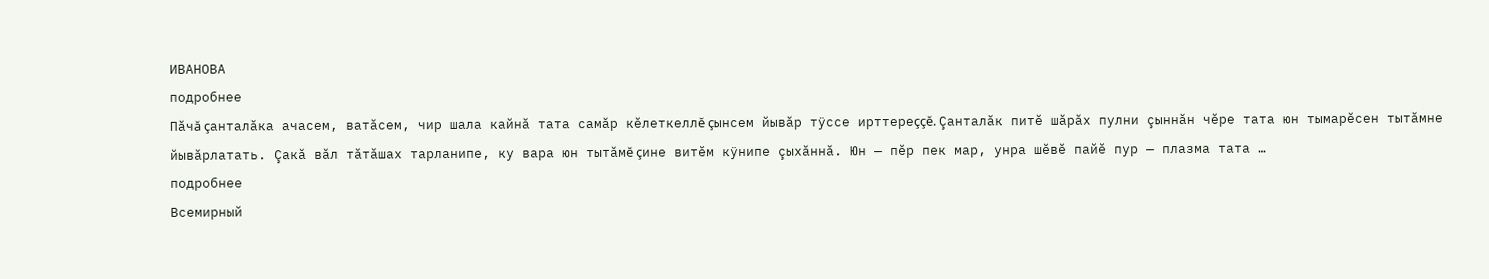ИВАНОВА
подробнее
Пăчă çанталăка ачасем, ватăсем, чир шала кайнă тата самăр кĕлеткеллĕ çынсем йывăр тÿссе ирттереççĕ. Çанталăк питĕ шăрăх пулни çыннăн чĕре тата юн тымарĕсен тытăмне йывăрлатать. Çакă вăл тăтăшах тарланипе, ку вара юн тытăмĕ çине витĕм кÿнипе çыхăннă. Юн — пĕр пек мар, унра шĕвĕ пайĕ пур — плазма тата …
подробнее
Всемирный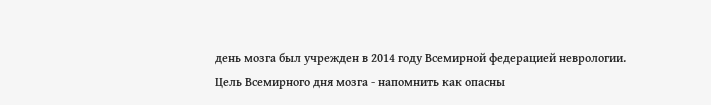день мозга был учрежден в 2014 году Всемирной федерацией неврологии.
Цель Всемирного дня мозга - напомнить как опасны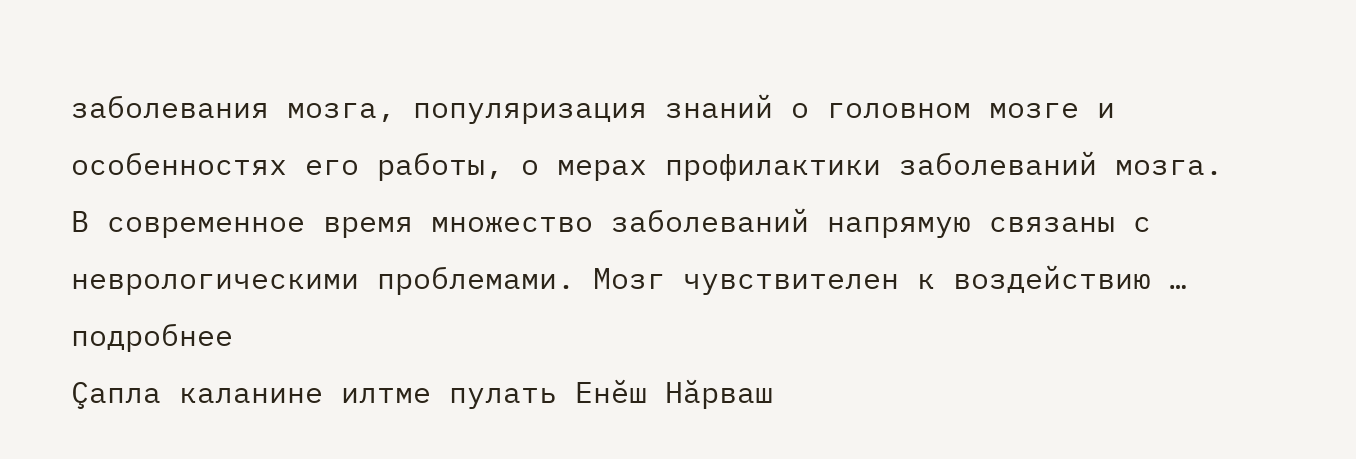заболевания мозга, популяризация знаний о головном мозге и особенностях его работы, о мерах профилактики заболеваний мозга.
В современное время множество заболеваний напрямую связаны с неврологическими проблемами. Мозг чувствителен к воздействию …
подробнее
Çапла каланине илтме пулать Енĕш Нăрваш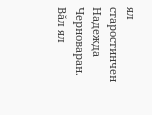ял старостинчен Надежда Черноваран. Вăл ял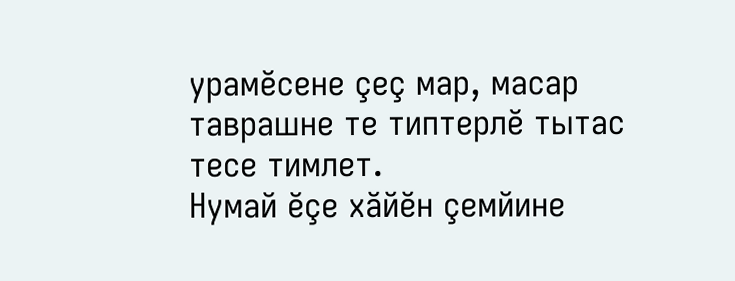урамĕсене çеç мар, масар таврашне те типтерлĕ тытас тесе тимлет.
Нумай ĕçе хăйĕн çемйине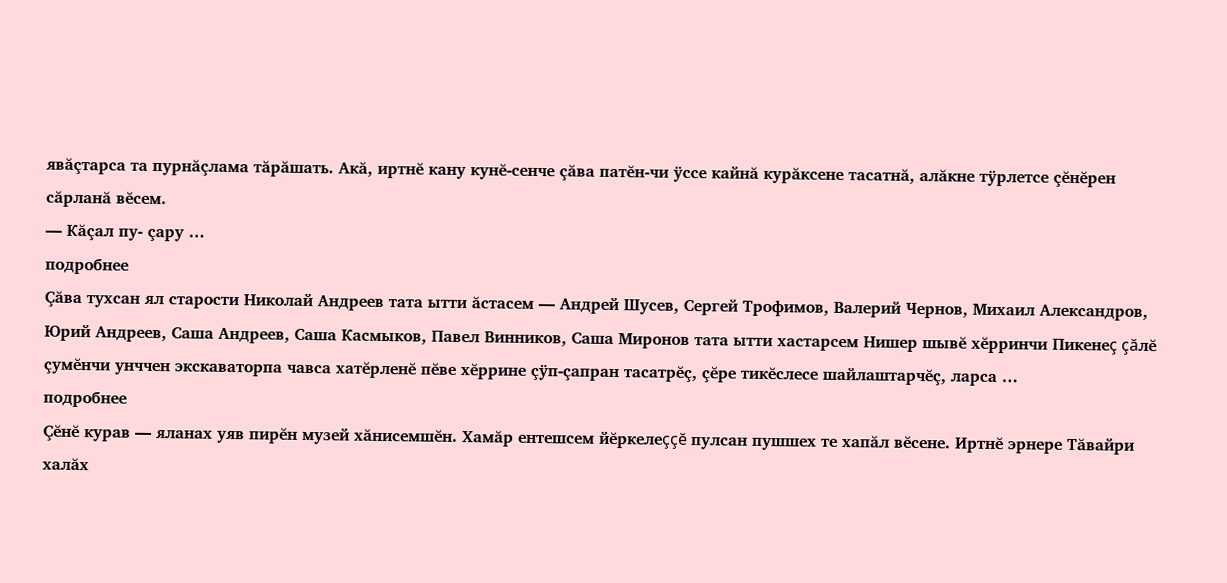явăçтарса та пурнăçлама тăрăшать. Акă, иртнĕ кану кунĕ-сенче çăва патĕн-чи ÿссе кайнă курăксене тасатнă, алăкне тÿрлетсе çĕнĕрен сăрланă вĕсем.
— Кăçал пу- çару …
подробнее
Çăва тухсан ял старости Николай Андреев тата ытти ăстасем — Андрей Шусев, Сергей Трофимов, Валерий Чернов, Михаил Александров, Юрий Андреев, Саша Андреев, Саша Касмыков, Павел Винников, Саша Миронов тата ытти хастарсем Нишер шывĕ хĕрринчи Пикенеç çăлĕ çумĕнчи унччен экскаваторпа чавса хатĕрленĕ пĕве хĕррине çÿп-çапран тасатрĕç, çĕре тикĕслесе шайлаштарчĕç, ларса …
подробнее
Çĕнĕ курав — яланах уяв пирĕн музей хăнисемшĕн. Хамăр ентешсем йĕркелеççĕ пулсан пушшех те хапăл вĕсене. Иртнĕ эрнере Тăвайри халăх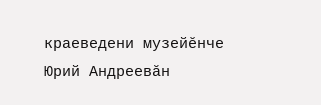краеведени музейĕнче Юрий Андреевăн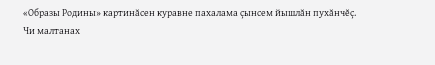«Образы Родины» картинăсен куравне пахалама çынсем йышлăн пухăнчĕç.
Чи малтанах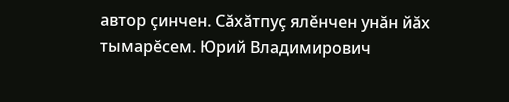автор çинчен. Сăхăтпуç ялĕнчен унăн йăх тымарĕсем. Юрий Владимирович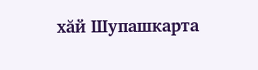хăй Шупашкарта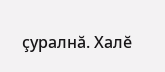çуралнă. Халĕ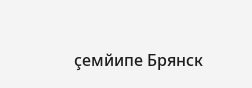çемйипе Брянск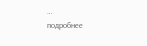…
подробнее